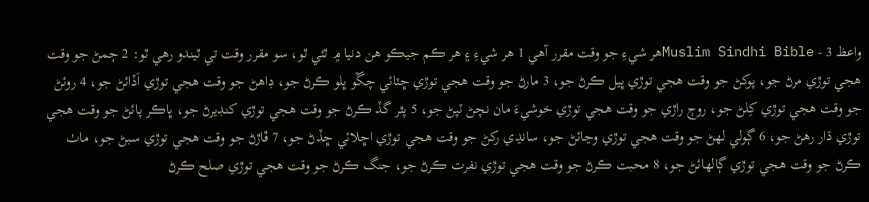واعظ 3 - Muslim Sindhi Bibleهر شيءِ جو وقت مقرر آهي 1 هر شيءِ ۽ هر ڪم جيڪو هن دنيا ۾ ٿئي ٿو، سو مقرر وقت تي ٿيندو رهي ٿو: 2 ڄمڻ جو وقت هجي توڙي مرڻ جو، پوکڻ جو وقت هجي توڙي ڀيل ڪرڻ جو، 3 مارڻ جو وقت هجي توڙي ڇٽائي چڱو ڀلو ڪرڻ جو، ڊاهڻ جو وقت هجي توڙي اَڏائڻ جو، 4 روئڻ جو وقت هجي توڙي کِلڻ جو، روڄ راڙي جو وقت هجي توڙي خوشيءَ مان نچڻ ٽپڻ جو، 5 پٿر گڏ ڪرڻ جو وقت هجي توڙي کنڊيرڻ جو، ڀاڪر پائڻ جو وقت هجي توڙي ڌار رهڻ جو، 6 ڳولي لهڻ جو وقت هجي توڙي وڃائڻ جو، سانڍي رکڻ جو وقت هجي توڙي اڇلائي ڇڏڻ جو، 7 ڦاڙڻ جو وقت هجي توڙي سبڻ جو، ماٺ ڪرڻ جو وقت هجي توڙي ڳالهائڻ جو، 8 محبت ڪرڻ جو وقت هجي توڙي نفرت ڪرڻ جو، جنگ ڪرڻ جو وقت هجي توڙي صلح ڪرڻ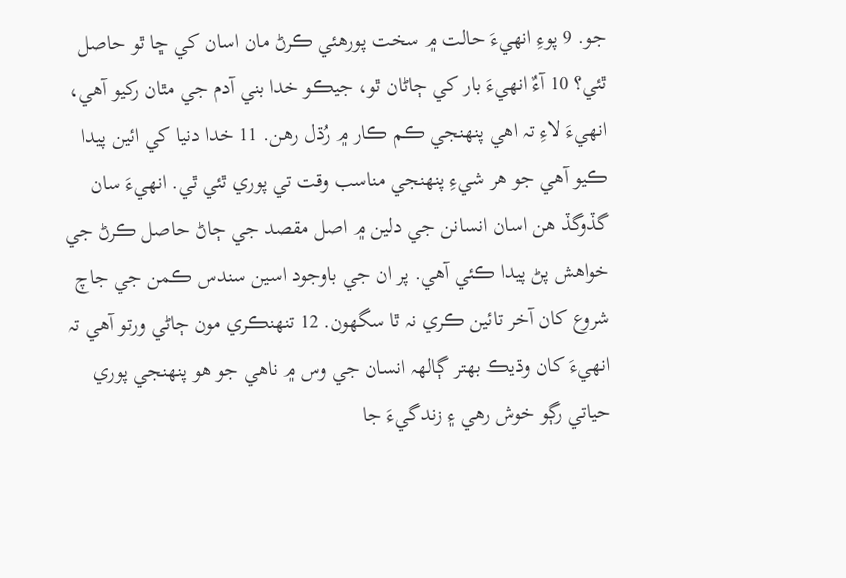جو. 9 پوءِ انهيءَ حالت ۾ سخت پورهئي ڪرڻ مان اسان کي ڇا ٿو حاصل ٿئي؟ 10 آءٌ انهيءَ بار کي ڄاڻان ٿو، جيڪو خدا بني آدم جي مٿان رکيو آهي، انهيءَ لاءِ تہ اهي پنهنجي ڪم ڪار ۾ رُڌل رهن. 11 خدا دنيا کي ائين پيدا ڪيو آهي جو هر شيءِ پنهنجي مناسب وقت تي پوري ٿئي ٿي. انهيءَ سان گڏوگڏ هن اسان انسانن جي دلين ۾ اصل مقصد جي ڄاڻ حاصل ڪرڻ جي خواهش پڻ پيدا ڪئي آهي. پر ان جي باوجود اسين سندس ڪمن جي جاچ شروع کان آخر تائين ڪري نہ ٿا سگھون. 12 تنهنڪري مون ڄاڻي ورتو آهي تہ انهيءَ کان وڌيڪ بهتر ڳالهہ انسان جي وس ۾ ناهي جو هو پنهنجي پوري حياتي رڳو خوش رهي ۽ زندگيءَ جا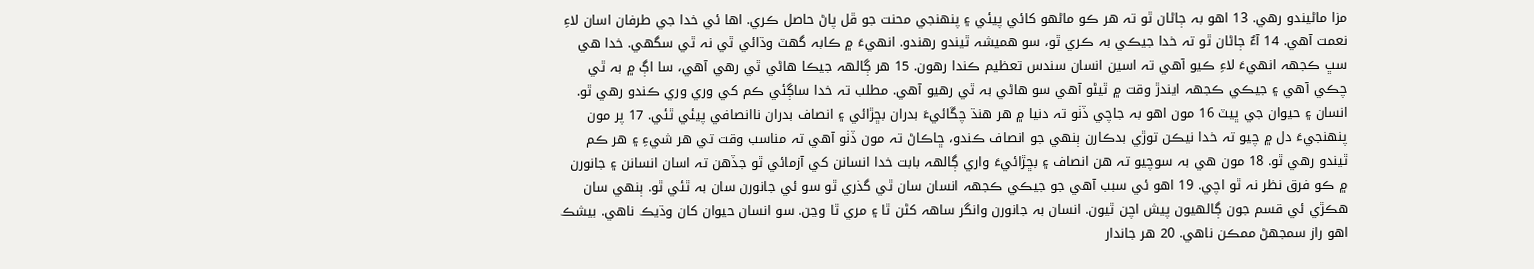مزا ماڻيندو رهي. 13 اهو بہ ڄاڻان ٿو تہ هر ڪو ماڻهو کائي پيئي ۽ پنهنجي محنت جو ڦل پاڻ حاصل ڪري. اها ئي خدا جي طرفان اسان لاءِ نعمت آهي. 14 آءٌ ڄاڻان ٿو تہ خدا جيڪي بہ ڪري ٿو، سو هميشہ ٿيندو رهندو. انهيءَ ۾ ڪابہ گھٽ وڌائي ٿي نہ ٿي سگھي. خدا هي سڀ ڪجھہ انهيءَ لاءِ ڪيو آهي تہ اسين انسان سندس تعظيم ڪندا رهون. 15 هر ڳالهہ جيڪا هاڻي ٿي رهي آهي، سا اڳ ۾ بہ ٿي چڪي آهي ۽ جيڪي ڪجھہ ايندڙ وقت ۾ ٿيڻو آهي سو هاڻي بہ ٿي رهيو آهي. مطلب تہ خدا ساڳئي ڪم کي وري وري ڪندو رهي ٿو. انسان ۽ حيوان جي ڀيٽ 16 مون اهو بہ جاچي ڏٺو تہ دنيا ۾ هر هنڌ چڱائيءَ بدران بڇڙائي ۽ انصاف بدران ناانصافي پيئي ٿئي. 17 پر مون پنهنجيءَ دل ۾ چيو تہ خدا نيڪن توڙي بدڪارن ٻنهي جو انصاف ڪندو، ڇاڪاڻ تہ مون ڏٺو آهي تہ مناسب وقت تي هر شيءِ ۽ هر ڪم ٿيندو رهي ٿو. 18 مون هي بہ سوچيو تہ هن انصاف ۽ بڇڙائيءَ واري ڳالهہ بابت خدا انسانن کي آزمائي ٿو جڏهن تہ اسان انسانن ۽ جانورن ۾ ڪو فرق نظر نہ ٿو اچي. 19 اهو ئي سبب آهي جو جيڪي ڪجھہ انسان سان ٿي گذري ٿو سو ئي جانورن سان بہ ٿئي ٿو. ٻنهي سان هڪڙي ئي قسم جون ڳالهيون پيش اچن ٿيون. انسان بہ جانورن وانگر ساهہ کڻن ٿا ۽ مري ٿا وڃن. سو انسان حيوان کان وڌيڪ ناهي. بيشڪ اهو راز سمجھڻ ممڪن ناهي. 20 هر جاندار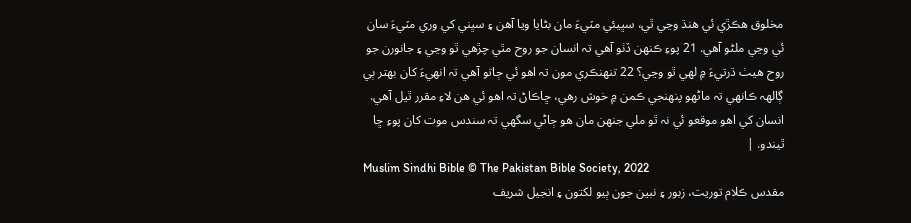مخلوق هڪڙي ئي هنڌ وڃي ٿي، سڀيئي مٽيءَ مان بڻايا ويا آهن ۽ سڀني کي وري مٽيءَ سان ئي وڃي ملڻو آهي. 21 پوءِ ڪنهن ڏٺو آهي تہ انسان جو روح مٿي چڙهي ٿو وڃي ۽ جانورن جو روح هيٺ ڌرتيءَ ۾ لهي ٿو وڃي؟ 22 تنهنڪري مون تہ اهو ئي ڄاتو آهي تہ انهيءَ کان بهتر ٻي ڳالهہ ڪانهي تہ ماڻهو پنهنجي ڪمن ۾ خوش رهي، ڇاڪاڻ تہ اهو ئي هن لاءِ مقرر ٿيل آهي. انسان کي اهو موقعو ئي نہ ٿو ملي جنهن مان هو ڄاڻي سگھي تہ سندس موت کان پوءِ ڇا ٿيندو. |
Muslim Sindhi Bible © The Pakistan Bible Society, 2022
مقدس ڪلام توريت، زبور ۽ نبين جون ٻيو لکتون ۽ انجيل شريف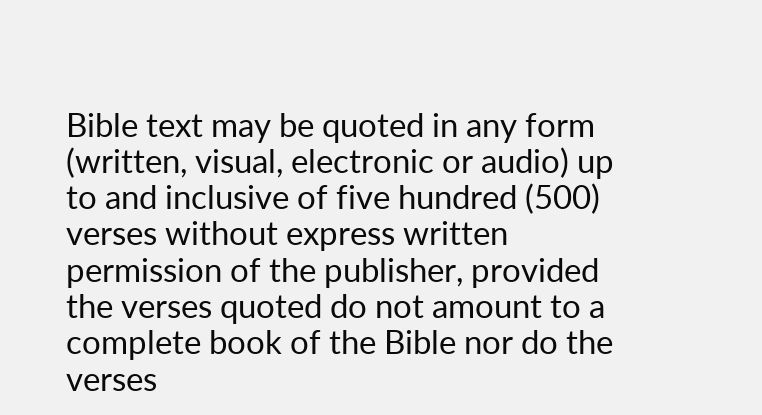Bible text may be quoted in any form (written, visual, electronic or audio) up to and inclusive of five hundred (500) verses without express written permission of the publisher, provided the verses quoted do not amount to a complete book of the Bible nor do the verses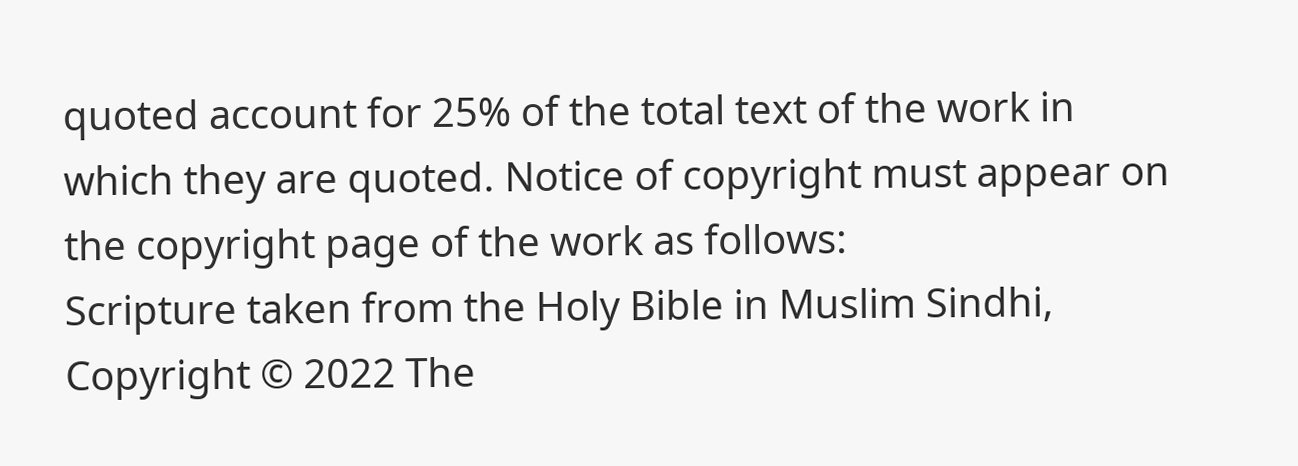quoted account for 25% of the total text of the work in which they are quoted. Notice of copyright must appear on the copyright page of the work as follows:
Scripture taken from the Holy Bible in Muslim Sindhi,
Copyright © 2022 The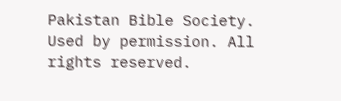Pakistan Bible Society.
Used by permission. All rights reserved.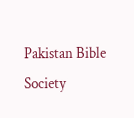Pakistan Bible Society